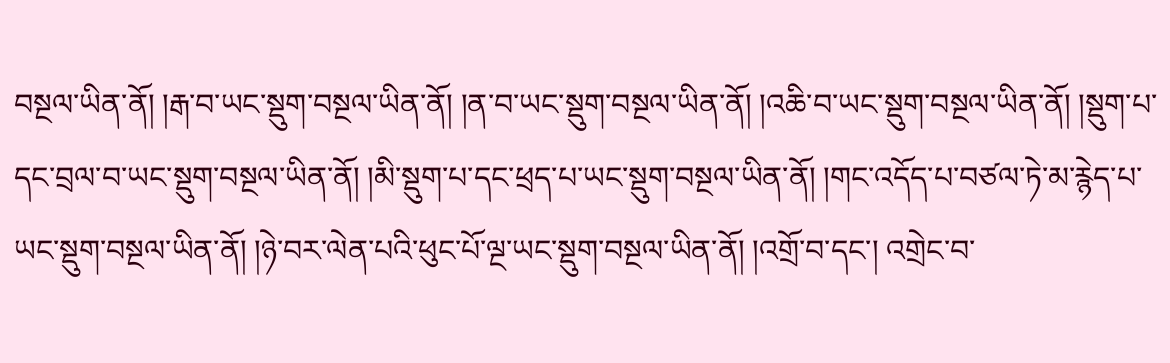བསྔལ་ཡིན་ནོ། །རྒ་བ་ཡང་སྡུག་བསྔལ་ཡིན་ནོ། །ན་བ་ཡང་སྡུག་བསྔལ་ཡིན་ནོ། །འཆི་བ་ཡང་སྡུག་བསྔལ་ཡིན་ནོ། །སྡུག་པ་དང་བྲལ་བ་ཡང་སྡུག་བསྔལ་ཡིན་ནོ། །མི་སྡུག་པ་དང་ཕྲད་པ་ཡང་སྡུག་བསྔལ་ཡིན་ནོ། །གང་འདོད་པ་བཙལ་ཏེ་མ་རྙེད་པ་ཡང་སྡུག་བསྔལ་ཡིན་ནོ། །ཉེ་བར་ལེན་པའི་ཕུང་པོ་ལྔ་ཡང་སྡུག་བསྔལ་ཡིན་ནོ། །འགྲོ་བ་དང་། འགྲེང་བ་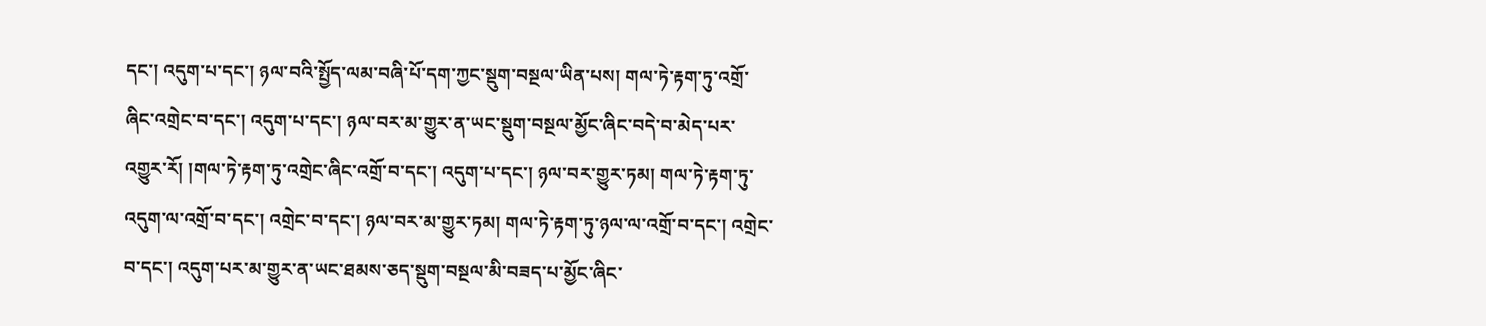དང་། འདུག་པ་དང་། ཉལ་བའི་སྤྱོད་ལམ་བཞི་པོ་དག་ཀྱང་སྡུག་བསྔལ་ཡིན་པས། གལ་ཏེ་རྟག་ཏུ་འགྲོ་ཞིང་འགྲེང་བ་དང་། འདུག་པ་དང་། ཉལ་བར་མ་གྱུར་ན་ཡང་སྡུག་བསྔལ་མྱོང་ཞིང་བདེ་བ་མེད་པར་འགྱུར་རོ། །གལ་ཏེ་རྟག་ཏུ་འགྲེང་ཞིང་འགྲོ་བ་དང་། འདུག་པ་དང་། ཉལ་བར་གྱུར་ཏམ། གལ་ཏེ་རྟག་ཏུ་འདུག་ལ་འགྲོ་བ་དང་། འགྲེང་བ་དང་། ཉལ་བར་མ་གྱུར་ཏམ། གལ་ཏེ་རྟག་ཏུ་ཉལ་ལ་འགྲོ་བ་དང་། འགྲེང་བ་དང་། འདུག་པར་མ་གྱུར་ན་ཡང་ཐམས་ཅད་སྡུག་བསྔལ་མི་བཟད་པ་མྱོང་ཞིང་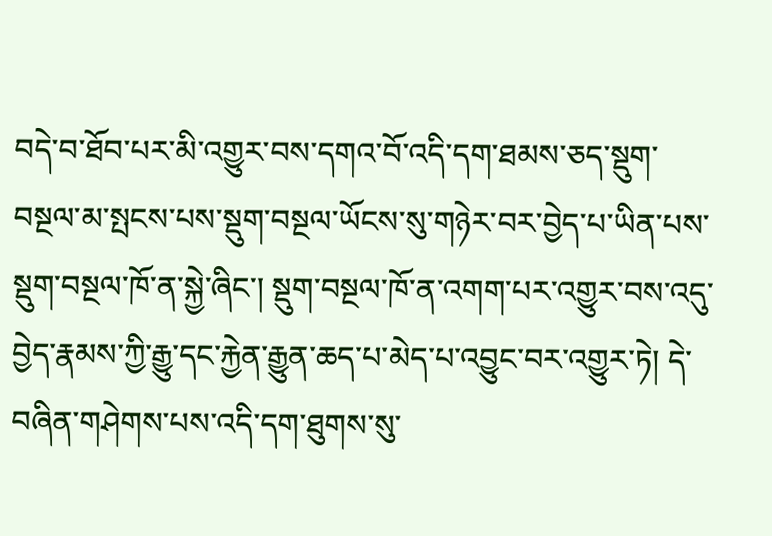བདེ་བ་ཐོབ་པར་མི་འགྱུར་བས་དགའ་བོ་འདི་དག་ཐམས་ཅད་སྡུག་བསྔལ་མ་སྤངས་པས་སྡུག་བསྔལ་ཡོངས་སུ་གཉེར་བར་བྱེད་པ་ཡིན་པས་སྡུག་བསྔལ་ཁོ་ན་སྐྱེ་ཞིང་། སྡུག་བསྔལ་ཁོ་ན་འགག་པར་འགྱུར་བས་འདུ་བྱེད་རྣམས་ཀྱི་རྒྱུ་དང་རྐྱེན་རྒྱུན་ཆད་པ་མེད་པ་འབྱུང་བར་འགྱུར་ཏེ། དེ་བཞིན་གཤེགས་པས་འདི་དག་ཐུགས་སུ་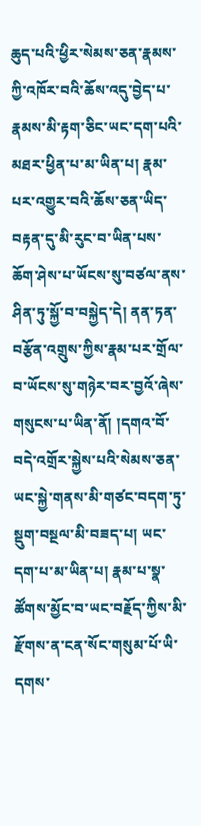ཆུད་པའི་ཕྱིར་སེམས་ཅན་རྣམས་ཀྱི་འཁོར་བའི་ཆོས་འདུ་བྱེད་པ་རྣམས་མི་རྟག་ཅིང་ཡང་དག་པའི་མཐར་ཕྱིན་པ་མ་ཡིན་པ། རྣམ་པར་འགྱུར་བའི་ཆོས་ཅན་ཡིད་བརྟན་དུ་མི་རུང་བ་ཡིན་པས་ཆོག་ཤེས་པ་ཡོངས་སུ་བཙལ་ནས་ཤིན་ཏུ་སྐྱོ་བ་བསྐྱེད་དེ། ནན་ཏན་བརྩོན་འགྲུས་ཀྱིས་རྣམ་པར་གྲོལ་བ་ཡོངས་སུ་གཉེར་བར་བྱའོ་ཞེས་གསུངས་པ་ཡིན་ནོ། །དགའ་བོ་བདེ་འགྲོར་སྐྱེས་པའི་སེམས་ཅན་ཡང་སྐྱེ་གནས་མི་གཙང་བདག་ཏུ་སྡུག་བསྔལ་མི་བཟད་པ། ཡང་དག་པ་མ་ཡིན་པ། རྣམ་པ་སྣ་ཚོགས་མྱོང་བ་ཡང་བརྗོད་ཀྱིས་མི་རྫོགས་ན་ངན་སོང་གསུམ་པོ་ཡི་དགས་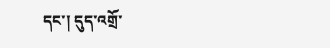དང་། དུད་འགྲོ་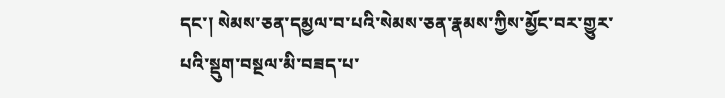དང་། སེམས་ཅན་དམྱལ་བ་པའི་སེམས་ཅན་རྣམས་ཀྱིས་མྱོང་བར་གྱུར་པའི་སྡུག་བསྔལ་མི་བཟད་པ་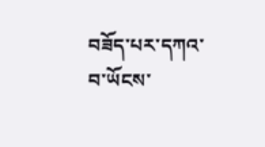བཟོད་པར་དཀའ་བ་ཡོངས་